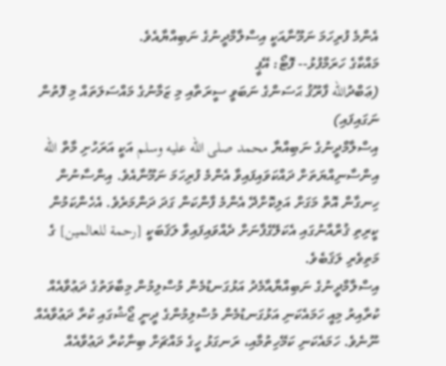އެންމެ ފުރިހަމަ ނަމޫނާއަކީ އިސްލާމްދީނުގެ ނަބިއްޔާއެވެ.
މައްކާގެ ހަރަމްފުޅު-- ފޮޓޯ: އޭޕީ
(ޢަބްދުالله ފާރޫޤު ޙަސަންގެ ނަބަވީ ސީރަތާއި މި ޒަމާނުގެ މައްސަލަތައް މި ފޮތުން ނަގައިފައި)
އިސްލާމްދީނުގެ ނަބިއްޔާ محمد صلى اللّه عليه وسلم އަކީ އަރަހުށި މާތް اللّه އިންސާނިއްޔަތަށް ދައްކަވައިފައިވާ އެންމެ ފުރިހަމަ ނަމޫނާއެވެ. އިންސާނުން ހިނގާން އޮތް މަގަށް އަލިކޮށްދޭ އެންމެ ފާންކަން ގަދަ ދަންމަރެވެ. އެހެންކަމުން ކީރިތި ޤުރްއާނުގައި އެކަލޭގެފާނަށް ދެއްވައިފައިވާ ލަޤަބަކީ [رحمة للعالمين] ގެ މަތިވެރި ލަޤަބެވެ.
އިސްލާމްދީނުގެ ނަބިއްޔާއާމެދު އަޅުގަނޑުމެން މުސްލިމުން މިބާވަތުގެ ދަޢުވާއެއް ކުރާއިރު މިއީ ހަމައެކަނި އަޅުގަނޑުމެން މުސްލިމުންގެ ދީނީ ޖޯޝުގައި ކުރާ ދަޢުވާއެއް ނޫނެވެ. ހަމައެކަނި ކަމޭހިތުމާއި، ރަނގަޅު ހީގެ މައްޗަށް ބިނާކުރާ ދަޢުވާއެއް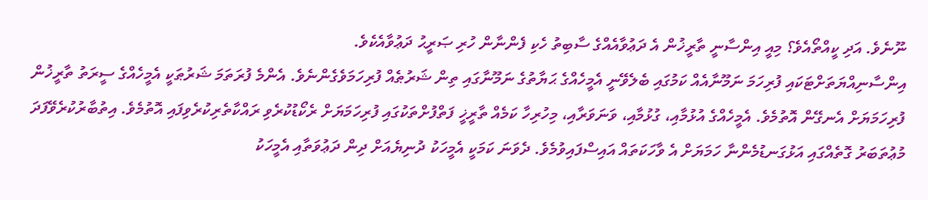ނޫނެވެ. އަދި ކީއްތޯއެވެ؟ މިއީ އިންސާނީ ތާރީޚުން އެ ދަޢުވާއެއްގެ ސާބިތު ހެކި ފެންނާން ހުރި ޞަރީޙު ދަޢުވާއެކެވެ.
އިންސާނިއްޔަތަށްޓަކައި ފުރިހަމަ ނަމޫނާއެއް ކަމުގައި ބެލެވޭނީ އެމީހެއްގެ ޙަޔާތުގެ ނަމޫނާގައި ތިން ޝަރުޠެއް ފުރިހަމަވެގެންނެވެ. އެންމެ ފުރަތަމަ ޝަރުޠަކީ އެމީހެއްގެ ސީރަތު ތާރީޚުން ފުރިހަމަޔަށް އެނގޭން އޮތުމެވެ. އެމީހެއްގެ އުޅުމާއި، ގުޅުމާއި، ވަނަވަރާއި، މިހުރިހާ ކަމެއް ތާރީޚީ ފަތްފުށްތަކުގައި ފުރިހަމަޔަށް ރެކޯޑުކުރެވި ރައްކާތެރިކުރެވިފައި އޮތުމެވެ. އިތުބާރުކުރެވޭފަދަ މުޢުތަބަރު ގޮތެއްގައި އަޅުގަނޑުމެންނާ ހަމަޔަށް އެ ވާހަކަތައް އައިސްފައިވުމެވެ. ދެވަނަ ކަމަކީ އެމީހަކު ދުނިޔެއަށް ދިން ދަޢުވަތާއި އެމީހަކު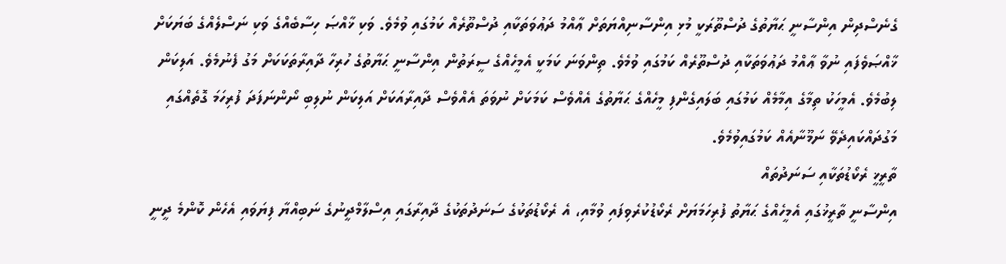ގެނެސްދިން އިންސާނީ ޙަޔާތުގެ ދުސްތޫރަކީ މުޅި އިންސާނިއްޔަތަށް ޢާއްމު ދަޢުވަތަކާއި ދުސްތޫރެއް ކަމުގައި ވުމެވެ. ވަކި ޚާއްޞަ ހިސާބެއްގެ ވަކި ނަސްލެއްގެ ބަޔަކަށް ޚާއްޞަވެފައި ނުވާ ޢާއްމު ދަޢުވަތަކާއި ދުސްތޫރެއް ކަމުގައި ވުމެވެ. ތިންވަނަ ކަމަކީ އެމީހެއްގެ ސީރަތުން އިންސާނީ ޙަޔާތުގެ ހުރިހާ ދާއިރާތަކަކަށް މަގު ފެނުމެވެ. އަލިކަން ލިބުމެވެ. އެމީހަކު ތިމާގެ އިމާމެއް ކަމުގައި ބަލައިގެންފި މީހެއްގެ ޙަޔާތުގެ އެއްވެސް ކަމަކަށް ނުވަތަ އެއްވެސް ދާއިރާއަކަށް އަލިކަން ނުލިބި ނޯންނަފަދަ ފުރިހަމަ ގޮތެއްގައި މަގުދައްކައިދެވޭ ނަމޫނާއެއް ކަމުގައިވުމެވެ.
ތާރީޚީ ރެކޯޑުތަކާއި ސަނަދުތައް
އިންސާނީ ތާރީޚުގައި އެމީހެއްގެ ޙަޔާތު ފުރިހަމަޔަށް ރެކޯޑުކުރެވިފައި ވުމާއި، އެ ރެކޯޑުތަކުގެ ސަނަދުތަކުގެ ދާއިރާގައި އިސްލާމްދީނުގެ ނަބިއްޔާ ފިޔަވައި އެހެން ކޮންމެ ދީނީ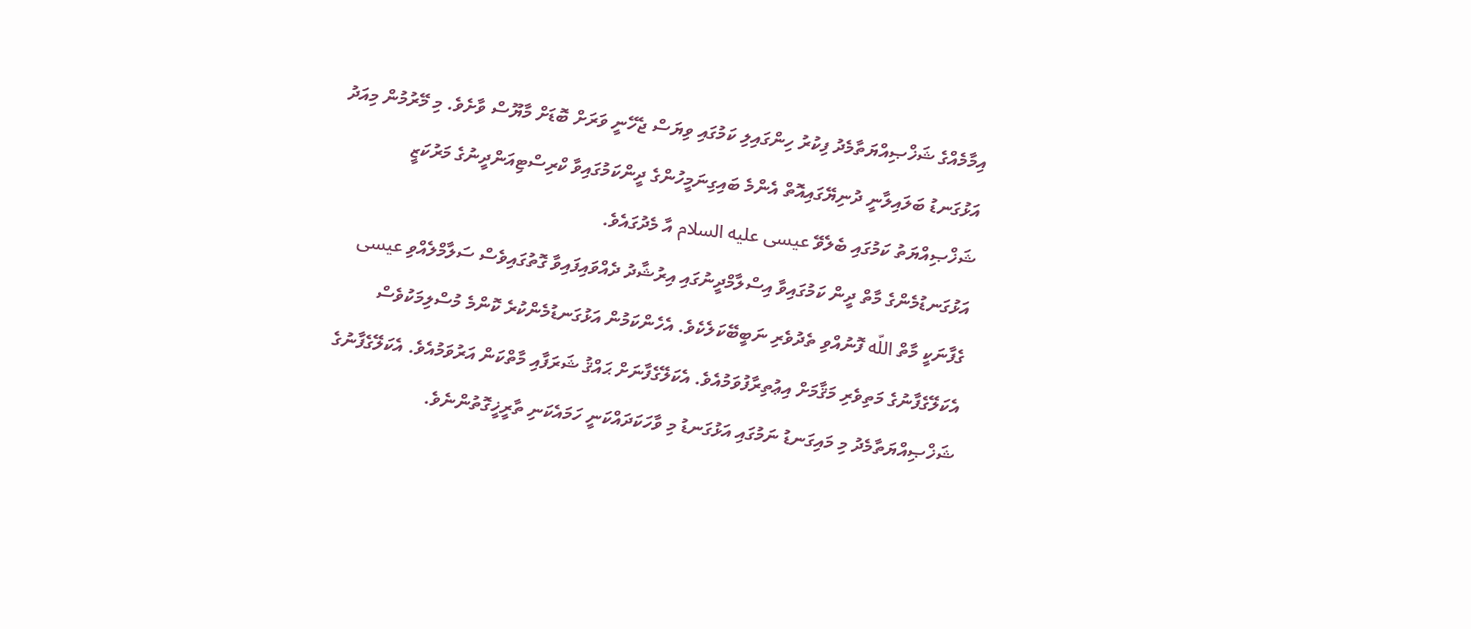އިމާމެއްގެ ޝަޚްޞިއްޔަތާމެދު ފިކުރު ހިންގައިލި ކަމުގައި ވިޔަސް ޖެހޭނީ ވަރަށް ބޮޑަށް މާޔޫސް ވާށެވެ. މި މޭރުމުން މިއަދު އަޅުގަނޑު ބަލައިލާނީ ދުނިޔޭގައިއޮތް އެންމެ ބައިގިނަމީހުންގެ ދީންކަމުގައިވާ ކްރިސްޓިއަންދީނުގެ މަރުކަޒީ ޝަޚްޞިއްޔަތު ކަމުގައި ބެލެވޭ عيسى عليه السلام އާ މެދުގައެވެ.
އަޅުގަނޑުމެންގެ މާތް ދީން ކަމުގައިވާ އިސްލާމްދީނުގައި އިރުޝާދު ދެއްވައިފައިވާ ގޮތުގައިވެސް ސަލާމްލެއްވި عيسى ގެފާނަކީ މާތް اللّه ފޮނުއްވި ތެދުވެރި ނަބީބޭކަލެކެވެ. އެހެންކަމުން އަޅުގަނޑުމެންކުރެ ކޮންމެ މުސްލިމަކުވެސް އެކަލޭގެފާނުގެ މަތިވެރި މަޤާމަށް އިޢުތިރާފުވަމުއެވެ. އެކަލޭގެފާނަށް ޙައްޤު ޝަރަފާއި މާތްކަން އަރުވަމުއެވެ. އެކަލޭގެފާނުގެ ޝަޚްޞިއްޔަތާމެދު މި މައިގަނޑު ނަމުގައި އަޅުގަނޑު މި ވާހަކަދައްކަނީ ހަމައެކަނި ތާރީޚީގޮތުންނެވެ.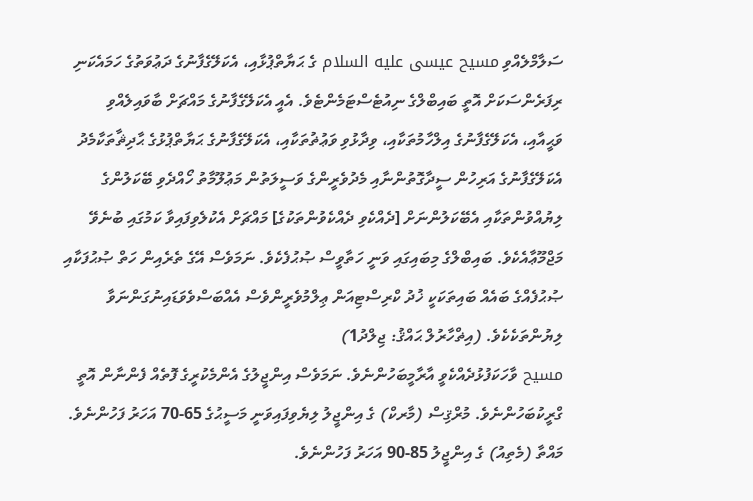ސަލާމްލެއްވި مسيح عيسى عليه السلام ގެ ޙަޔާތްޕުޅާއި، އެކަލޭގެފާނުގެ ދަޢުވަތުގެ ހަމައެކަނި ރިފަރެންސަކަށް އޮތީ ބައިބްލްގެ ނިއުޓެސްޓަމެންޓެވެ. އެއީ އެކަލޭގެފާނުގެ މައްޗަށް ބާވައިލެއްވި ވަޙީއާއި، އެކަލޭގެފާނުގެ އިލްހާމުތަކާއި، ވިދާޅުވި ވަޢުޡުތަކާއި، އެކަލޭގެފާނުގެ ޙަޔާތްޕުޅުގެ ޙާދިޘާތަކާމެދު އެކަލޭގެފާނުގެ އަރިހުން ސީދާގޮތުންނާއި މެދުވެރީންގެ ވަސީލަތުން މަޢުލޫމާތު ހޯއްދެވި ބޭކަލުންގެ ލިޔުއްވުންތަކާއި އެބޭކަލުންނަށް [ދެއްކެވި ދެއްކެވުންތަކުގެ] މައްޗަށް އެކުލެވިފައިވާ ކަމުގައި ބުނެވޭ މަޖްމޫޢާއެކެވެ. ބައިބްލްގެ މިބައިގައި ވަނީ ހަތާވީސް ޞުޙުފެކެވެ. ނަމަވެސް އޭގެ ތެރެއިން ހަތް ޞުޙުފަކާއި ޞުޙުފެއްގެ ބައެއް ބައިތަކަކީ ޚުދު ކްރިސްޓިއަން ޢިލްމުވެރީންވެސް އެއްބަސްވެވަޑައިނުގަންނަވާ ލިޔުންތަކެކެވެ. (އިޡްހާރުލް ޙައްޤު: ޖިލްދު1)
مسيح ވާހަކަފުޅުދެއްކެވީ އާރާމީބަހުންނެވެ. ނަމަވެސް އިންޖީލުގެ އެންމެކުރީގެ ފޮތެއް ފެންނާން އޮތީ ގްރީކުބަހުންނެވެ. މުރްޤިސް (މާރކް) ގެ އިންޖީލު ލިޔެވިފައިވަނީ މަސީޙުގެ 65-70 އަހަރު ފަހުންނެވެ. މައްތާ (މެތިއު) ގެ އިންޖީލު 85-90 އަހަރު ފަހުންނެވެ.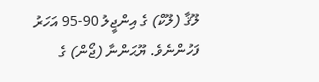ލޫޤާ (ލޫކް) ގެ އިންޖީލު 90-95 އަހަރު ފަހުންނެވެ. ޔޫޙަންނާ (ޖޯން) ގެ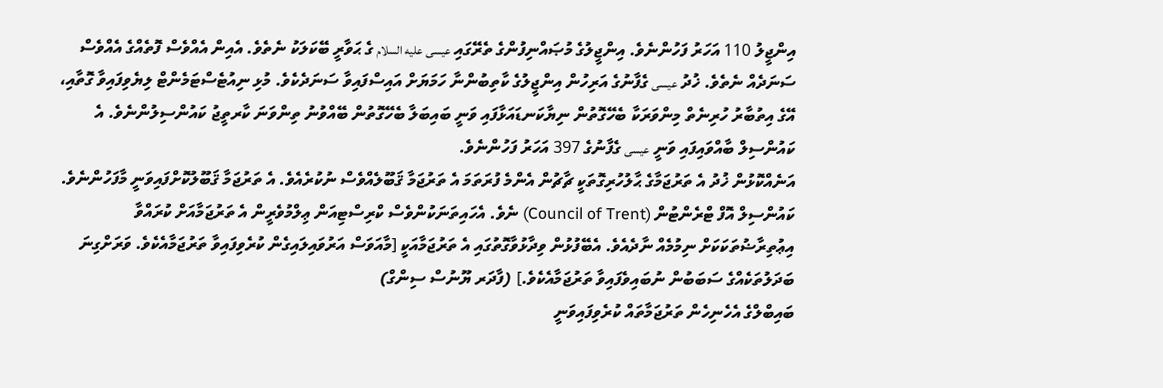އިންޖީލު 110 އަހަރު ފަހުންނެވެ. އިންޖީލުގެ މުޞައްނިފުންގެ ތެރޭގައި عيسى عليه السلام ގެ ޙަވާރީ ބޭކަލަކު ނެތެވެ. އެއިން އެއްވެސް ފޮތެއްގެ އެއްވެސް ސަނަދެއް ނެތެވެ. ޚުދު عيسى ގެފާނުގެ އަރިހުން އިންޖީލުގެ ކާތިބުންނާ ހަމަޔަށް އައިސްފައިވާ ސަނަދެކެވެ. މުޅި ނިއުޓެސްޓަމެންޓް ލިޔެވިފައިވާ ގޮތާއި، އޭގެ އިތުބާރު ހުރިނެތް މިންވަރަކާ ބެހޭގޮތުން ނިޔާކަނޑައަޅާފައި ވަނީ ބައިބަލާ ބެހޭގޮތުން ބޭއްވުނު ތިންވަނަ ކާރތީޖު ކައުންސިލުންނެވެ. އެ ކައުންސިލް ބާއްވައިފައި ވަނީ عيسى ގެފާނުގެ 397 އަހަރު ފަހުންނެވެ.
އަނެއްކޮޅުން ޚުދު އެ ތަރުޖަމާގެ ޙާލުހުރިގޮތަކީ ޗާޗުން އެންމެ ފުރަތަމަ އެ ތަރުޖަމާ ޤަބޫލެއްވެސް ނުކުރެއެވެ. އެ ތަރުޖަމާ ޤަބޫލުކޮށްފައިވަނީ މާފަހުންނެވެ. ކައުންސިލް އޮފް ޓްރެންޓުން (Council of Trent) ނެވެ. އެހައިތަނަކުންވެސް ކްރިސްޓިއަން ޢިލްމުވެރީން އެ ތަރުޖަމާއަށް ކުރައްވާ އިޢުތިރާޟުތަކަކަށް ނިމުމެއް ނާދެއެވެ. އެބޭފުޅުން ވިދާޅުވާގޮތުގައި އެ ތަރުޖަމާއަކީ [މާއަވަސް އަރުވައިލައިގެން ކުރެވިފައިވާ ތަރުޖަމާއެކެވެ. ވަރަށްގިނަ ބަދަލުތަކެއްގެ ސަބަބުން ނުބައިވެފައިވާ ތަރުޖަމާއެކެވެ.] (ފާދަރ ޔޫނުސް ސިންގް)
ބައިބްލްގެ އެހެނިހެން ތަރުޖަމާތައް ކުރެވިފައިވަނީ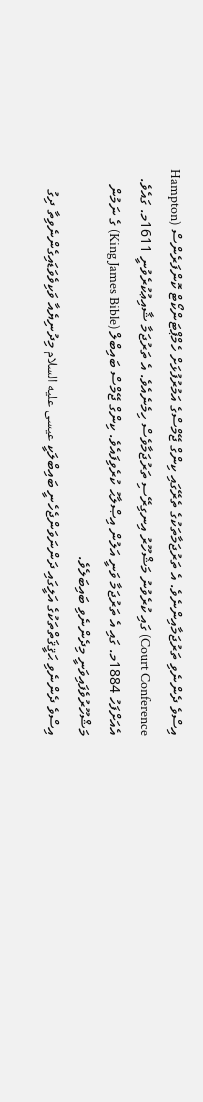އިސްވެ ދެންނެވި ތަރުޖަމާއިންނެވެ. އެ ތަރުޖަމާތަކުގެ ތެރޭގައި ކިންގް ޖޭމްސްގެ އަމުރުފުޅަށް ހެމްޕްޓަންކޯޓް ކޮންފަރެންސް (Hampton Court Conference) ގައި ކުރެވުނު މަޝްހޫރު އިނގިރޭސި ތަރުޖަމާވެސް ހިމެނެއެވެ. އެ ތަރުޖަމާ ޝާއިޢުކުރެވުނީ 1611މ. ގައެވެ. އެއަށްފަހު 1884މ. ގައި އެ ތަރުޖަމާ ވަނީ އަލުން އިޞްލާޙު ކުރެވިފައެވެ. ކިންގް ޖޭމްސް ބައިބްލް (King James Bible) ގެ ނަމުން މަޝްހޫރުވެފައިވަނީ މިދެންނެވި ބައިބަލެވެ.
އިސްވެ ދެންނެވި ޙަޤީޤަތްތަކުގެ އަލީގައި ދަންނަވަންޖެހެނީ ބައިބްލަކީ عيسى عليه السلام މިދުނިޔެއާ ވަކިވެވަޑައިގެންނެވިތާ ދިގު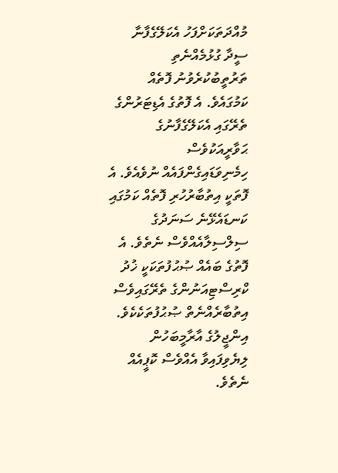މުއްދަތަކަށްފަހު އެކަލޭގެފާނާ ސީދާ ގުޅުމެއްނެތި ތަރުތީބުކުރެވުނު ފޮތެއް ކަމުގައެވެ. އެ ފޮތުގެ އެޑިޓަރުންގެ ތެރޭގައި އެކަލޭގެފާނުގެ ޙަވާރީއަކުވެސް ހިމެނިވަޑައިގެންފައެއް ނުވެއެވެ. އެ ފޮތަކީ އިތުބާރުހުރި ފޮތެއް ކަމުގައި ކަނޑައެޅޭނެ ސަނަދުގެ ސިލްސިލާއެއްވެސް ނެތެވެ. އެ ފޮތުގެ ބައެއް ޞުޙުފުތަކަކީ ޚުދު ކްރިސްޓިއަނުންގެ ތެރޭގައިވެސް އިތުބާރެއްނެތް ޞުޙުފުތަކެކެވެ. އިންޖީލުގެ އާރާމީބަހުން ލިޔެވިފައިވާ އެއްވެސް ކޮޕީއެއް ނެތެވެ.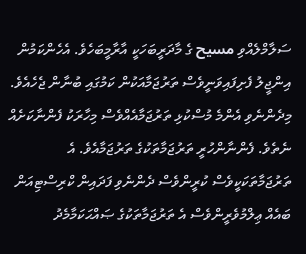ސަލާމްލެއްވި مسيح ގެ މާދަރީބަހަކީ އާރާމީބަހެވެ. އެހެންކަމުން އިންޖީލު ފެށިފައިވަނީވެސް ތަރުޖަމާއަކުން ކަމުގައި ބުނާން ޖެހެއެވެ. މިދެންނެވި އެންމެ މުސްކުޅި ތަރުޖަމާއެއްވެސް މިހާރަކު ފެންނާކަށެއް ނެތެވެ. ފެންނާންހުރީ ތަރުޖަމާތަކުގެ ތަރުޖަމާއެވެ. އެ ތަރުޖަމާތަކަކީވެސް ކުރީންވެސް ދެންނެވި ފަދައިން ކްރިސްޓިއަން ބައެއް ޢިލްމުވެރީންވެސް އެ ތަރުޖަމާތަކުގެ ޞައްޙަކަމާމެދު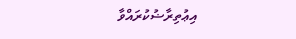އިޢުތިރާޟުކުރައްވާ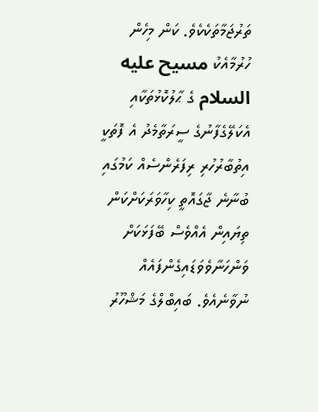ތަރުޖަމާތަކެކެވެ. ކަން މިހެން ހުރުމާއެކު مسيح عليه السلام ގެ ޙާލުކޮޅުތަކާއި އެކަލޭގެފާނުގެ ސީރަތާމެދު އެ ފޮތަކީ އިތުބާރުހުރި ރިފަރެންސެއް ކަމުގައި ބުނާނެ ޖާގައޮތީ ކިހާވަރަކަށްކަން ތިޔައިން އެއްވެސް ބޭފަޅަކަށް ވަންހަނާވެވަޑައިގެންފައެއް ނުވާނެއެވެ. ބައިބްލްގެ މަޝްހޫރު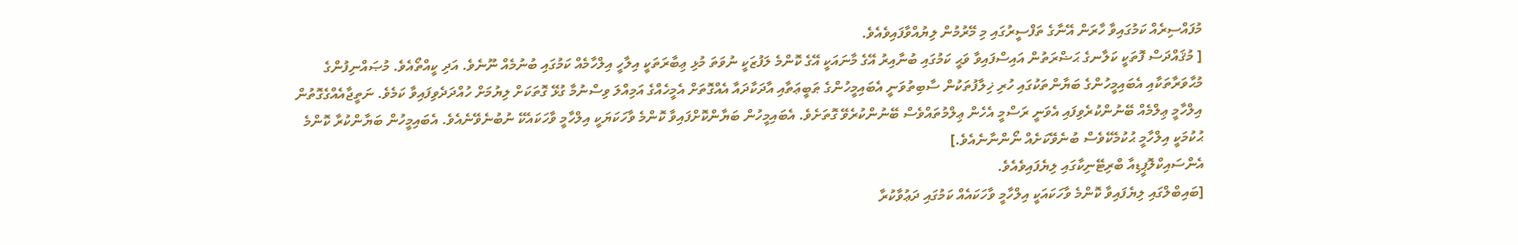މުފައްސިރެއް ކަމުގައިވާ ހާރަން އޭނާގެ ތަފްސީރުގައި މި މޭރުމުން ލިޔުއްވާފައިވެއެވެ.
[ މުޤައްދަސް ފޮތަކީ ކަލާނގެ ޙަޟްރަތުން އައިސްފައިވާ ވަޙީ ކަމުގައި ބުނާއިރު އޭގެ މާނައަކީ އޭގެ ކޮންމެ ލަފުޒަކީ ނުވަތަ މުޅި ޢިބާރަތަކީ އިލާހީ އިލްހާމެއް ކަމުގައި ބުނުމެއް ނޫނެވެ. އަދި ކީއްތޯއެވެ. މުޞައްނިފުންގެ މުޙާވަރާތަކާއި އެބައިމީހުންގެ ބަޔާންތަކުގައި ހުރި ޚިލާފުތަކުން ސާބިތުވަނީ އެބައިމީހުންގެ ޠަބީޢަތާއި އާދަކާދައާ އެއްގޮތަށް އެމީހެއްގެ އަމިއްލަ ވިސްނުމާ ގުޅޭ ގޮތަކަށް ލިޔުމަށް ހުއްދަދެވިފައިވާ ކަމެވެ. ނަތީޖާއެއްގެގޮތުން އިލްހާމީ ޢިލްމެއް ބޭނުންކުރެވިފައި އެވަނީ ރަސްމީ އެހެން ޢިލްމުތައްވެސް ބޭނުންކުރެވޭ ގޮތަށެވެ. އެބައިމީހުން ބަޔާންކޮށްފައިވާ ކޮންމެ ވާހަކަޔަކީ އިލްހާމީ ވާހަކައެކޭ ނުބުނެވޭނެއެވެ. އެބައިމީހުން ބަޔާންކުރާ ކޮންމެ ޙުކުމަކީ އިލްހާމީ ޙުކުމެކޭވެސް ބުނެވޭކަށެއް ނޯންނާނެއެވެ.]
އެންސައިކްލޮޕީޑިއާ ބްރިޓޭނިކާގައި ލިޔެފައިވެއެވެ.
[ބައިބްލްގައި ލިޔެފައިވާ ކޮންމެ ވާހަކައަކީ އިލްހާމީ ވާހަކައެއް ކަމުގައި ދަޢުވާކުރާ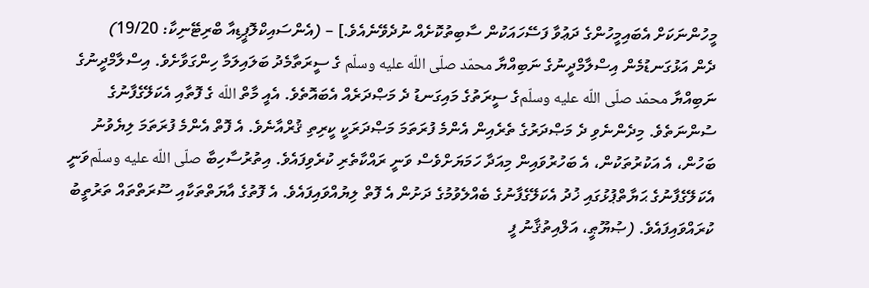މީހުންނަކަށް އެބައިމީހުންގެ ދަޢުވާ ފަސޭހައަކުން ސާބިތުކޮށެއް ނުދެވޭނެއެވެ.] – (އެންސައިކްލޮޕީޑިއާ ބްރިޓޭނިކާ: 19/20)
ދެން އަޅުގަނޑުމެން އިސްލާމްދީނުގެ ނަބިއްޔާ محمّد صلّى اللّه عليه وسلّم ގެ ސީރަތާމެދު ބަލައިލަމާ ހިންގަވާށެވެ. އިސްލާމްދީނުގެ ނަބިއްޔާ محمّد صلّى اللّه عليه وسلّمގެ ސީރަތުގެ މައިގަނޑު ދެ މަޞްދަރެއް އެބައޮތެވެ. އެއީ މާތް اللّه ގެ ފޮތާއި އެކަލޭގެފާނުގެ ސުންނަތެވެ. މިދެންނެވި ދެ މަޞްދަރުގެ ތެރެއިން އެންމެ ފުރަތަމަ މަޞްދަރަކީ ކީރިތި ޤުރްއާނެވެ. އެ ފޮތް އެންމެ ފުރަތަމަ ލިޔެވުނު ބަހުން، އެ އަކުރުތަކުން، އެ ބަހުރުވައިން މިއަދާ ހަމަޔަށްވެސް ވަނީ ރައްކާތެރި ކުރެވިފައެވެ. އިތުރުސާހިބާ صلّى اللّه عليه وسلّمވަނީ އެކަލޭގެފާނުގެ ޙަޔާތްޕުޅުގައި ޚުދު އެކަލޭގެފާނުގެ ބެއްލެވުމުގެ ދަށުން އެ ފޮތް ލިޔުއްވައިފައެވެ. އެ ފޮތުގެ އާޔަތްތަކާއި ސޫރަތްތައް ތަރުތީބު ކުރައްވައިފައެވެ. (ޞުޔޫޠީ، އަލްއިތުޤާނު ފީ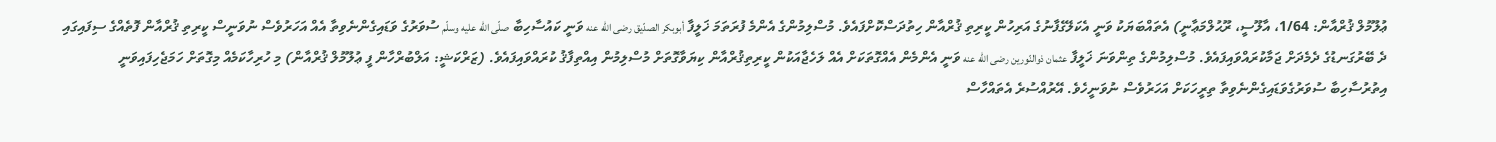ޢުލޫމުލް ޤުރްއާން: 1/64، އާލޫސީ، ރޫޙުލްމަޢާނީ) އެތައްބަޔަކު ވަނީ އެކަލޭގެފާނުގެ އަރިހުން ކީރިތި ޤުރްއާން ހިތުދަސްކޮށްފައެވެ. މުސްލިމުންގެ އެންމެ ފުރަތަމަ ޚަލީފާ أبوبكر الصدّيق رضى اللّه عنه ވަނީ ކައުސާހިބާ صلّى اللّه عليه وسلّم ސުވަރުގެ ވަޑައިގެންނެވިތާ އެއް އަހަރުވެސް ނުވަނީސް ކީރިތި ޤުރްއާން ފޮތެއްގެ ސިފައިގައި ދެ ބޭރުގަނޑުގެ ދެމެދަށް ޖަމާކުރައްވައިފައެވެ. މުސްލިމުންގެ ތިންވަނަ ޚަލީފާ عثمان ذوالنّورين رضى اللّه عنه ވަނީ އެންމެން އެއްގޮތަކަށް އެއް ލަހެޖާއަކުން ކީރިތިޤުރްއާން ކިޔަވާގޮތަށް މުސްލިމުން އިއްތިފާޤު ކުރައްވައިފައެވެ. (ޒަރްކަޝީ: އަލްބުރްހާން ފީ ޢުލޫމުލް ޤުރްއާން) މި ހުރިހާކަމެއް މިގޮތަށް ހަމަޖެހިފައިވަނީ އިތުރުސާހިބާ ސުވަރުގެވަޑައިގެންނެވިތާ ތިރީހަކަށް އަހަރުވެސް ނުވަނީހެވެ. އޭރުއްސުރެ އެތައްހާސް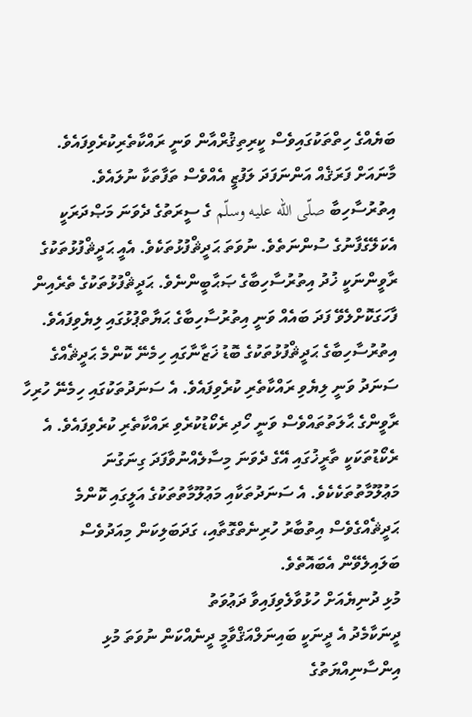ބަޔެއްގެ ހިތްތަކުގައިވެސް ކީރިތިޤުރްއާން ވަނީ ރައްކާތެރިކުރެވިފައެވެ. މާނައަށް ފަރަޤެއް އަންނަފަދަ ލަފުޒީ އެއްވެސް ތަފާތަކާ ނުލައެވެ.
އިތުރުސާހިބާ صلّى اللّه عليه وسلّم ގެ ސީރަތުގެ ދެވަނަ މަޞްދަރަކީ އެކަލޭގެފާނުގެ ސުންނަތެވެ. ނުވަތަ ޙަދީޘްފުޅުތަކެވެ. އެއީ ޙަދީޘްފުޅުތަކުގެ ރާވީންނަކީ ޚުދު އިތުރުސާހިބާގެ ޞަޙާބީންނެވެ. ޙަދީޘްފުޅުތަކުގެ ތެރެއިން ފާހަގަކޮށްލެވޭ ފަދަ ބައެއް ވަނީ އިތުރުސާހިބާގެ ޙަޔާތްޕުޅުގައި ލިޔެވިފައެވެ.
އިތުރުސާހިބާގެ ޙަދީޘްފުޅުތަކުގެ ބޮޑު ޚަޒާނާގައި ހިމެނޭ ކޮންމެ ޙަދީޘެއްގެ ސަނަދު ވަނީ ލިޔެވި ރައްކާތެރި ކުރެވިފައެވެ. އެ ސަނަދުތަކުގައި ހިމެނޭ ހުރިހާ ރާވީންގެ ޙާލަތުތައްވެސް ވަނީ ހޯދި ރެކޯޑުކުރެވި ރައްކާތެރި ކުރެވިފައެވެ. އެ ރެކޯޑުތަކަކީ ތާރީޚުގައި އޭގެ ދެވަނަ މިސާލެއްނުވާފަދަ ގިނަގުނަ މަޢުލޫމާތުތަކެކެވެ. އެ ސަނަދުތަކާއި މަޢުލޫމާތުތަކުގެ އަލީގައި ކޮންމެ ޙަދީޘެއްގެވެސް އިތުބާރު ހުރިނެތްގޮތާއި، ގަދަބަލިކަން މިއަދުވެސް ބަލައިލެވޭން އެބައޮތެވެ.
މުޅި ދުނިޔެއަށް ހުޅުވާލެވިފައިވާ ދަޢުވަތު
ދީނަކާމެދު އެ ދީނަކީ ބައިނަލްއަޤްވާމީ ދީނެއްކަން ނުވަތަ މުޅި އިންސާނިއްޔަތުގެ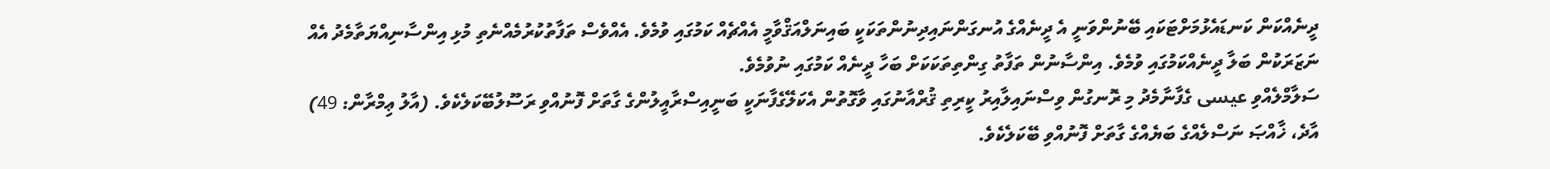ދީނެއްކަން ކަނޑައެޅުމަށްޓަކައި ބޭނުންވަނީ އެ ދީނެއްގެ އުނގަންނައިދިނުންތަކަކީ ބައިނަލްއަޤްވާމީ އެއްޗެއް ކަމުގައި ވުމެވެ. އެއްވެސް ތަފާތުކުރުމެއްނެތި މުޅި އިންސާނިއްޔަތާމެދު އެއް ނަޒަރަކުން ބަލާ ދީނެއްކަމުގައި ވުމެވެ. އިންސާނުން ތަފާތު ގިންތިތަކަކަށް ބަހާ ދީނެއް ކަމުގައި ނުވުމެވެ.
ސަލާމްލެއްވި عيسى ގެފާނާމެދު މި ރޮނގުން ވިސްނައިލާއިރު ކީރިތި ޤުރްއާނުގައި ވާގޮތުން އެކަލޭގެފާނަކީ ބަނީއިސްރާއީލުންގެ ގާތަށް ފޮނުއްވި ރަސޫލުބޭކަލެކެވެ. (އާލު ޢިމްރާން: 49) އާދެ، ޚާއްޞަ ނަސްލެއްގެ ބަޔެއްގެ ގާތަށް ފޮނުއްވި ބޭކަލެކެވެ.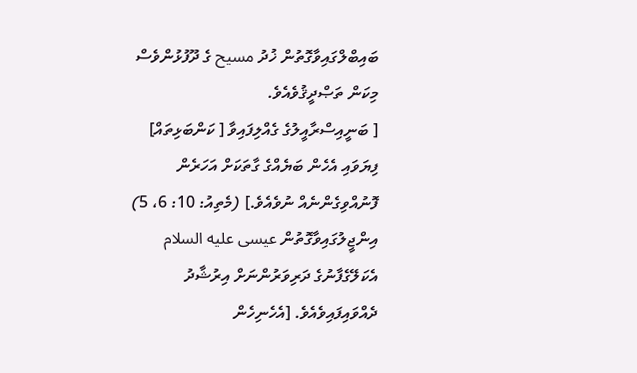ބައިބްލްގައިވާގޮތުން ޚުދު مسيح ގެ ދޫފުޅުންވެސް މިކަން ތަޞްދީޤުވެއެވެ.
[ ބަނީއިސްރާއީލުގެ ގެއްލިފައިވާ [ ކަންބަޅިތައް] ފިޔަވައި އެހެން ބަޔެއްގެ ގާތަކަށް އަހަރެން ފޮނުއްވިގެންނެއް ނުވެއެވެ.] (މެތިއު: 10: 6، 5)
އިންޖީލުގައިވާގޮތުން عيسى عليه السلام އެކަލޭގެފާނުގެ ދަރިވަރުންނަށް އިރުޝާދު ދެއްވައިފައިވެއެވެ. [އެހެނިހެން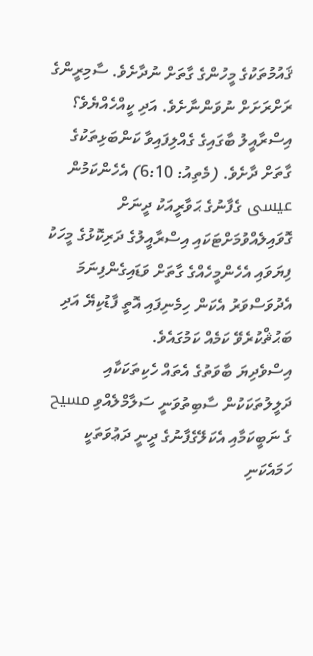ޤައުމުތަކުގެ މީހުންގެ ގާތަށް ނުދާށެވެ. ސާމިރީންގެ ރަށްރަށަށް ނުވަންނާށެވެ. އަދި ކީއްހެއްޔެވެ؟ އިސްރާއީލު ބާގައިގެ ގެއްލިފައިވާ ކަންބަޅިތަކުގެ ގާތަށް ދާށެވެ. (މެތިއު: 6:10) އެހެންކަމުން عيسى ގެފާނުގެ ޙަވާރީއަކު ދީނަށް ގޮވައިލެއްވުމަށްޓަކައި އިސްރާއީލުގެ ދަރިކޮޅުގެ މީހަކު ފިޔަވައި އެހެންމީހެއްގެ ގާތަށް ވަޑައިގެންފިނަމަ އެދުވަސްވަރު އެކަން ހިމެނިފައި އޮތީ ފާޑުކިޔޭ އަދި ބަޙުޘްކުރެވޭ ކަމެއް ކަމުގައެވެ.
އިސްވެދިޔަ ބާވަތުގެ އެތައް ހެކިތަކަކާއި ދަލީލުތަކަކުން ސާބިތުވަނީ ސަލާމްލެއްވި مسيح ގެ ނަބީކަމާއި އެކަލޭގެފާނުގެ ދީނީ ދަޢުވަތަކީ ހަމައެކަނި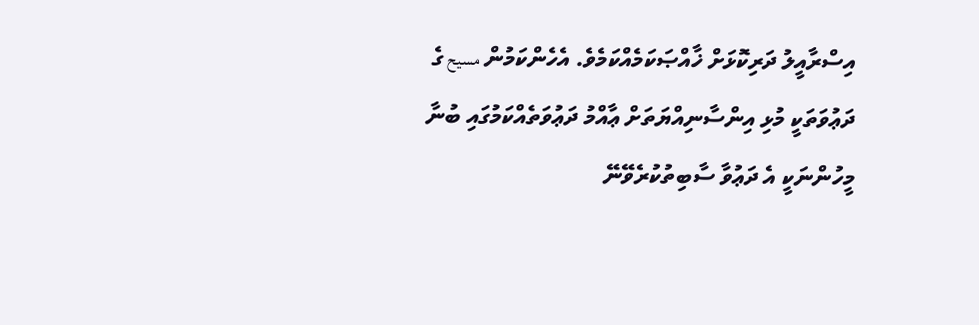އިސްރާއީލު ދަރިކޮޅަށް ޚާއްޞަކަމެއްކަމެވެ. އެހެންކަމުން مسيح ގެ ދަޢުވަތަކީ މުޅި އިންސާނިއްޔަތަށް ޢާއްމު ދަޢުވަތެއްކަމުގައި ބުނާ މީހުންނަކީ އެ ދަޢުވާ ސާބިތުކުރެވޭނޭ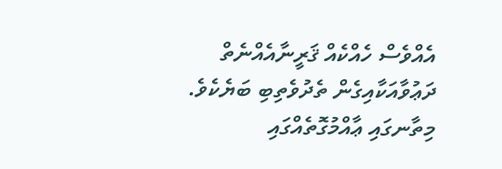އެއްވެސް ހެއްކެއް ޤަރީނާއެއްނެތް ދަޢުވާއަކާއިގެން ތެދުވެތިބި ބަޔެކެވެ.
މިތާނގައި ޢާއްމުގޮތެއްގައި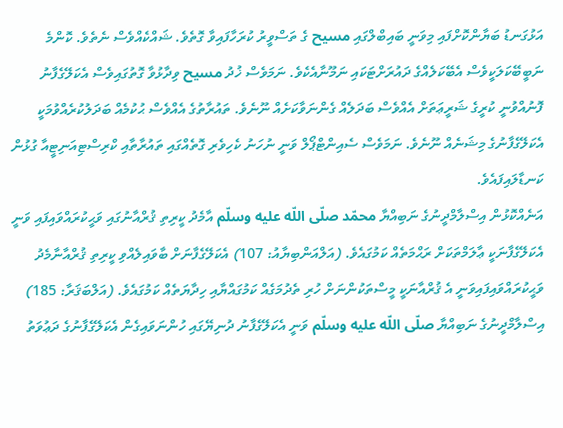އަޅުގަނޑު ބަޔާންކޮށްފައި މިވަނީ ބައިބްލްގައި مسيح ގެ ތަސްވީރު ކުރަހާފައިވާ ގޮތެވެ. ޝައްކެއްވެސް ނެތެވެ. ކޮންމެ ނަބީބޭކަލަކީވެސް އެބޭކަލެއްގެ ދައުރަށްޓަކައި ނަމޫނާއެކެވެ. ނަމަވެސް ޚުދު مسيح ވިދާޅުވާ ގޮތުގައިވެސް އެކަލޭގެފާނު ފޮނުއްވުނީ ކުރީގެ ޝަރީޢަތަށް އެއްވެސް ބަދަލެއް ގެންނަވާކަށެއް ނޫނެވެ. ތައުރާތުގެ އެއްވެސް ޙުކުމެއް ބަދަލުކުރެއްވުމަކީ އެކަލޭގެފާނުގެ މިޝަނެއް ނޫނެވެ. ނަމަވެސް ސެއިންޓްޕޯލް ވަނީ ނުހަނު ކެހިވެރި ގޮތެއްގައި ތައުރާތާއި ކްރިސްޓިއަނިޓީއާ ގުޅުން ކަނޑާލައިފައެވެ.
އަނެއްކޮޅުން އިސްލާމްދީނުގެ ނަބިއްޔާ محمّد صلّى اللّه عليه وسلّم އާމެދު ކީރިތި ޤުރްއާނުގައި ވަޙީކުރައްވައިފައި ވަނީ އެކަލޭގެފާނަކީ ޢާލަމްތަކަށް ރަޙްމަތެއް ކަމުގައެވެ. (އަލްއަންބިޔާއު: 107) އެކަލޭގެފާނަށް ބާވައިލެއްވި ކީރިތި ޤުރްއާނާމެދު ވަޙީކުރައްވައިފައިވަނީ އެ ޤުރްއާނަކީ މީސްތަކުންނަށް ހުރި ތެދުމަގެއް ކަމުގައްޔާއި ހިދާޔަތެއް ކަމުގައެވެ. (އަލްބަޤަރާ: 185)
އިސްލާމްދީނުގެ ނަބިއްޔާ صلّى اللّه عليه وسلّم ވަނީ އެކަލޭގެފާނު ދުނިޔޭގައި ހުންނަވައިގެން އެކަލޭގެފާނުގެ ދަޢުވަތު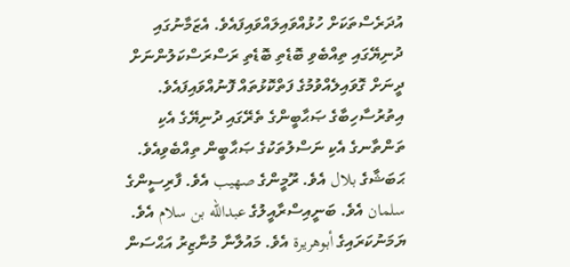އުދަރެސްތަކަށް ހުޅުއްވައިލައްވައިފައެވެ. އެޒަމާނުގައި ދުނިޔޭގައި ތިއްބެވި ބޮޑެތި ބޮޑެތި ރަސްރަސްކަލުންނަށް ދީނަށް ގޮވައިލެއްވުމުގެ ފަތްކޮޅުތައް ފޮނުއްވައިފައެވެ. އިތުރުސާހިބާގެ ޞަޙާބީންގެ ތެރޭގައި ދުނިޔޭގެ އެކި ތަންތާނގެ އެކި ނަސްލުތަކުގެ ޞަޙާބީން ތިއްބެވިއެވެ. ޙަބަޝާގެ بلال އެވެ. ރޫމީންގެ صهيب އެވެ. ފާރިސީންގެ سلمان އެވެ. ބަނީއިސްރާއީލުގެ عبداللّه بن سلام އެވެ. ޔަމަނުކަރައިގެ أبوهريرة އެވެ. މައުލާނާ މުނާޒިރު އަޙްސަން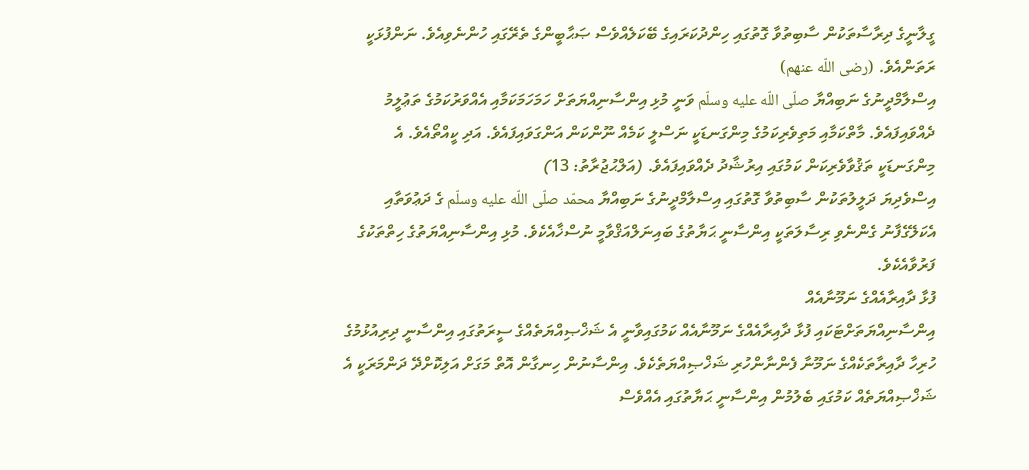ގީލާނީގެ ދިރާސާތަކުން ސާބިތުވާ ގޮތުގައި ހިންދުކަރައިގެ ބޭކަލެއްވެސް ޞަޙާބީންގެ ތެރޭގައި ހުންނެވިއެވެ. ނަންފުޅަކީ ރަތަންއެވެ. (رضى اللّه عنهم)
އިސްލާމްދީނުގެ ނަބިއްޔާ صلّى اللّه عليه وسلّم ވަނީ މުޅި އިންސާނިއްޔަތަށް ހަމަހަމަކަމާއި އެއްވަރުކަމުގެ ތަޢުލީމު ދެއްވައިފައެވެ. މާތްކަމާއި މަތިވެރިކަމުގެ މިންގަނޑަކީ ނަސްލީ ކަމެއް ނޫންކަން އަންގަވައިފައެވެ. އަދި ކީއްތޯއެވެ. އެ މިންގަނޑަކީ ތަޤުވާވެރިކަން ކަމުގައި އިރުޝާދު ދެއްވައިފައެވެ. (އަލްޙުޖުރާތު: 13)
އިސްވެދިޔަ ދަލީލުތަކުން ސާބިތުވާ ގޮތުގައި އިސްލާމްދީނުގެ ނަބިއްޔާ محمّد صلّى اللّه عليه وسلّم ގެ ދަޢުވަތާއި އެކަލޭގެފާނު ގެންނެވި ރިސާލަތަކީ އިންސާނީ ޙަޔާތުގެ ބައިނަލްއަޤްވާމީ ނުސްޚާއެކެވެ. މުޅި އިންސާނިއްޔަތުގެ ހިތްތަކުގެ ފަރުވާއެކެވެ.
ފުޅާ ދާއިރާއެއްގެ ނަމޫނާއެއް
އިންސާނިއްޔަތަށްޓަކައި ފުޅާ ދާއިރާއެއްގެ ނަމޫނާއެއް ކަމުގައިވާނީ އެ ޝަޚްޞިއްޔަތެއްގެ ސީރަތުގައި އިންސާނީ ދިރިއުޅުމުގެ ހުރިހާ ދާއިރާތަކެއްގެ ނަމޫނާ ފެންނާންހުރި ޝަޚްޞިއްޔަތެކެވެ. އިންސާނުން ހިނގާން އޮތް މަގަށް އަލިކޮށްދޭ ދަންމަރަކީ އެ ޝަޚްޞިއްޔަތެއް ކަމުގައި ބެލުމުން އިންސާނީ ޙަޔާތުގައި އެއްވެސް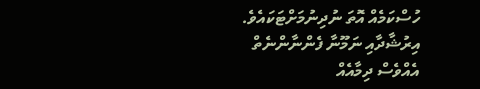ހުސްކަމެއް އޮތަ ނުދިނުމަށްޓަކައެވެ. އިރުޝާދާއި ނަމޫނާ ފެންނާންނެތް އެއްވެސް ދިމާއެއް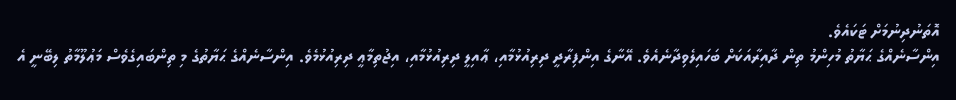އޮތަނުދިނުމަށް ޓަކައެވެ.
އިންސާނެއްގެ ޙަޔާތު މުހިންމު ތިން ދާއިރާއަކަށް ބަހައިލެވިދާނެއެވެ. އޭނާގެ އިންފިރާދީ ދިރިއުޅުމާއި، ޢާއިލީ ދިރިއުޅުމާއި، އިޖުތިމާޢީ ދިރިއުޅުމެވެ. އިންސާނެއްގެ ޙަޔާތުގެ މި ތިންބައިގެވެސް މަޢުލޫމާތު ލިބޭނީ އެ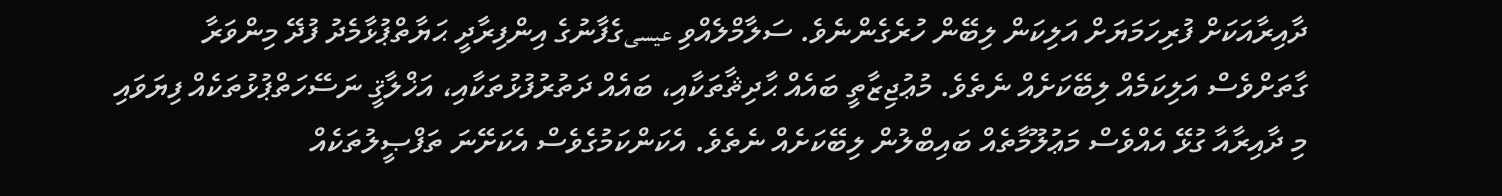ދާއިރާއަކަށް ފުރިހަމަޔަށް އަލިކަން ލިބޭން ހުރެގެންނެވެ. ސަލާމްލެއްވި عيسىގެފާނުގެ އިންފިރާދީ ޙަޔާތްޕުޅާމެދު ފުދޭ މިންވަރާ ގާތަށްވެސް އަލިކަމެއް ލިބޭކަށެއް ނެތެވެ. މުޢުޖިޒާތީ ބައެއް ޙާދިޘާތަކާއި، ބައެއް ދަތުރުފުޅުތަކާއި، އަޚްލާޤީ ނަސޭހަތްޕުޅުތަކެއް ފިޔަވައި މި ދާއިރާއާ ގުޅޭ އެއްވެސް މަޢުލޫމާތެއް ބައިބްލުން ލިބޭކަށެއް ނެތެވެ. އެކަންކަމުގެވެސް އެކަށޭނަ ތަފްޞީލުތަކެއް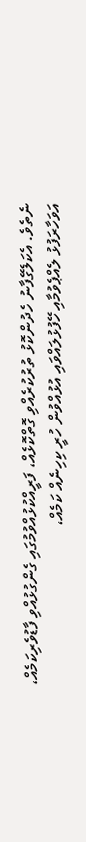ނެތެވެ. އެކަލޭގެފާނު ހެދުންކޮޅު ތުރުކުރެއްވި ގޮތްކޮޅެއް، ފަރީއްކުޅުއްވުމުގައި ގެންގުޅުއްވި ފާޑުވެރިކަމެއް، އަވަހާރަފުޅު ލެއްޕެވުމާއި ހޭފުޅުލައްވައި އުޅުއްވުން ހުރީ ކިހިނެއް ކަމެއް،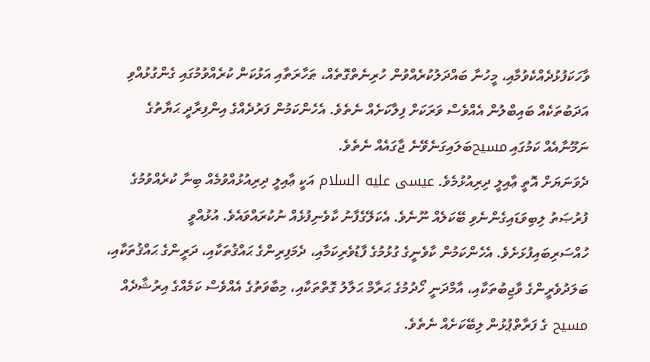ވާހަކަފުޅުދެއްކެވުމާއި، މީހުނާ ބައްދަލުކުރެއްވުން ހުރިނެތްގޮތެއް، ޠަހާރަތާއި އަޅުކަން ކުރެއްވުމުގައި ގެންގުޅުއްވި އަދަބުތަކެއް ބައިބްލުން އެއްވެސް ވަރަކަށް ފިލާކަށެއް ނެތެވެ. އެހެންކަމުން ފަރުދެއްގެ އިންފިރާދީ ޙަޔާތުގެ ނަމޫނާއެއް ކަމުގައި مسيحބަލައިގަނެވޭނެ ޖާގައެއް ނެތެވެ.
ދެވަނަޔަށް އޮތީ ޢާއިލީ ދިރިއުޅުމެވެ. عيسى عليه السلام އަކީ ޢާއިލީ ދިރިއުޅުއްވުމެއް ބިނާ ކުރެއްވުމުގެ ފުރުޞަތު ލިބިވަޑައިގެންނެވި ބޭކަލެއް ނޫނެވެ. އެކަލޭގެފާނު ކާވެނިފުޅެއް ނުކުރައްވައެވެ. އުޅުއްވީ ހުއްސަރިބައިފުޅަށެވެ. އެހެންކަމުން ކާވެނީގެ ގުޅުމުގެ ފާޑުވެރިކަމާއި، ދެމަފިރިންގެ ޙައްޤުތަކާއި، ދަރީންގެ ޙައްޤުތަކާއި، ބަލަދުވެރީންގެ ވާޖިބުތަކާއި، އާމްދަނީ ހޯދުމުގެ ޙަރާމް ޙަލާލު ގޮތްތަކާއި، މިބާވަތުގެ އެއްވެސް ކަމެއްގެ އިރުޝާދެއް مسيح ގެ ފަރާތްޕުޅުން ލިބޭކަށެއް ނެތެވެ.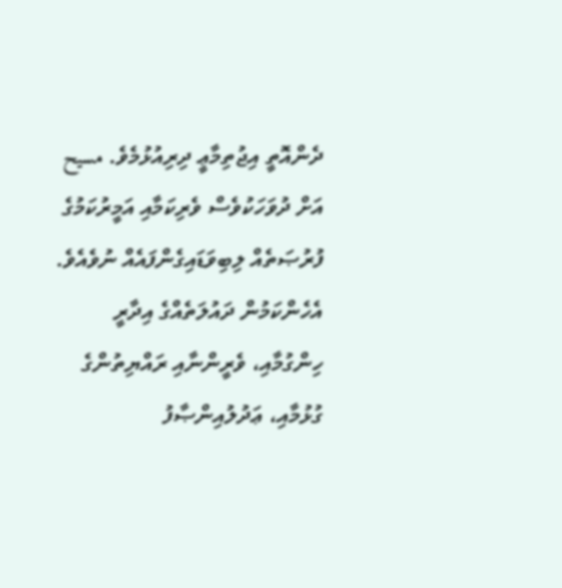ދެންއޮތީ އިޖުތިމާޢީ ދިރިއުޅުމެވެ. مسيح އަށް ދުވަހަކުވެސް ވެރިކަމާއި އަމީރުކަމުގެ ފުރުޞަތެއް ލިބިވަޑައިގެންފައެއް ނުވެއެވެ. އެހެންކަމުން ދައުލަތެއްގެ އިދާރީ ހިންގުމާއި، ވެރީންނާއި ރައްޔިތުންގެ ގުޅުމާއި، ޢަދުލުއިންޞާފު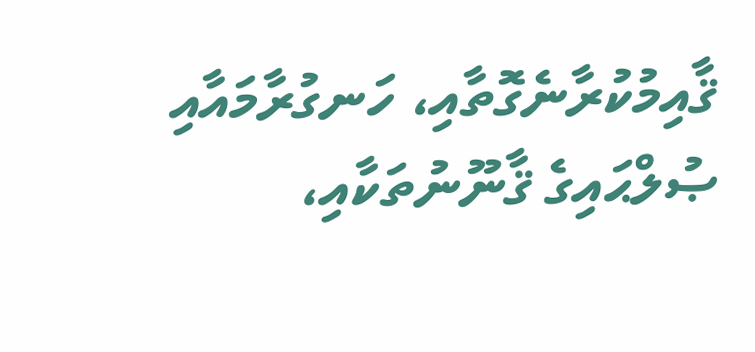ޤާއިމުކުރާނެގޮތާއި، ހަނގުރާމައާއި ޞުލްޙައިގެ ޤާނޫނުތަކާއި،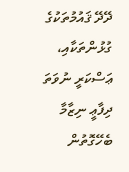ދޭދޭ ޤައުމުތަކުގެ ގުޅުންތަކާއި، ޢަސްކަރީ ނުވަތަ ދިފާޢީ ނިޒާމާ ބެހޭގޮތުން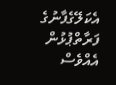އެކަލޭގެފާނުގެ ފަރާތްޕުޅުން އެއްވެސް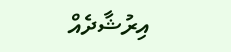އިރުޝާދެއް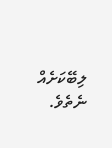ލިބޭކަށެއް ނެތެވެ.